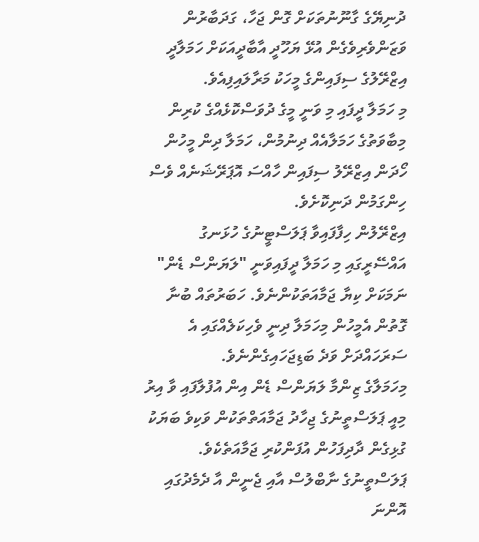ދުނިޔޭގެ ގާނޫނުތަކަށް ގޮން ޖަހާ، ގަދަބާރުން ވަޒަންވެރިވެގެން އުޅޭ ޔަހޫދީ އާބާދީއަކަށް ހަމަލާދީ އިޒްރޭލުގެ ސިފައިންގެ މީހަކު މަރާލައިފިއެވެ.
މި ހަމަލާ ދީފައި މި ވަނީ މީގެ ދުވަސްކޮޅެއްގެ ކުރިން މިބާވަތުގެ ހަމަލާއެއް ދިނުމުން، ހަމަލާ ދިން މީހުން ހޯދަން އިޒްރޭލު ސިފައިން ހާއްސަ އޮޕަރޭޝަނެއް ވެސް ހިންގަމުން ދަނިކޮށެވެ.
އިޒްރޭލުން ހިފާފައިވާ ޕަލަސްޓީނުގެ ހުޅަނގު އައްސޭރީގައި މި ހަމަލާ ދީފައިވަނީ "ލަޔަންސް ޑެން" ނަމަކަށް ކިޔާ ޖަމާއަތަކުންނެވެ. ހަބަރުތައް ބުނާ ގޮތުން އެމީހުން މިހަމަލާ ދިނީ ވެހިކަލެއްގައި އެ ސަރަހައްދަށް ވަދެ ބަޑިޖަހައިގެންނެވެ.
މިހަމަލާގެ ޒިންމާ ލަޔަންސް ޑެން އިން އުފުލާފައި ވާ އިރު މިއީ ޕަލަސްތީނުގެ ޖިހާދު ޖަމާއަތްތަކުން ވަކިވެ ބަޔަކު ގުޅިގެން ދާދިފަހުން އުފަންކުރި ޖަމާއަތެކެވެ.
ޕަލަސްތީނުގެ ނާބްލުސް އާއި ޖެނީން އާ ދެމެދުގައި އޮންނަ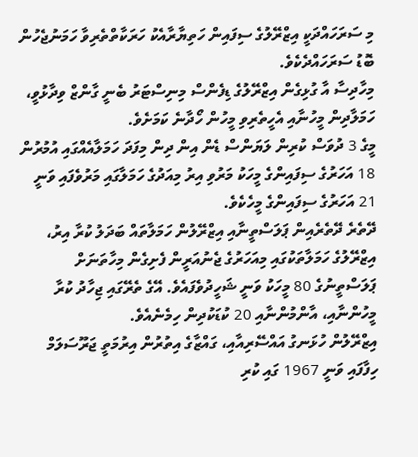މި ސަރަހައްދަކީ އިޒްރޭލުގެ ސިފައިން ހަތިޔާރާއެކު ހަރަކާތްތެރިވާ ހަމަނުޖެހުން ބޮޑު ސަރަހައްދެކެވެ.
މިހާދިސާ އާ ގުޅިގެން އިޒްރޭލުގެ ޑިފެންސް މިނިސްޓަރު ބެނީ ގާންޒް ވިދާޅުވީ، ހަމަލާދިން މީހުނާއި އެހީތެރިވި މީހުން ހޯދާނެ ކަމަށެވެ.
މީގެ 3 ދުވަސް ކުރިން ލަޔަންސް ޑެން އިން ދިން މިފަދަ ހަމަލާއެއްގައި އުމުރުން 18 އަހަރުގެ ސިފައިންގެ މީހަކު މަރުވި އިރު މިއަދުގެ ހަމަލާގައި މަރުވެފައި ވަނީ 21 އަހަރުގެ ސިފައިންގެ މީހެކެވެ.
ދޭތެރެ ދޭތެރެއިން ޕަލަސްތީނާއި އިޒްރޭލުން ހަމަލާތައް ބަދަލު ކުރާ އިރު، އިޒްރޭލުގެ ހަމަލާތަކުގައި މިއަހަރުގެ ޖެނުއަރީން ފެށިގެން މިހާތަނަށް ޕަލަސްތީނުގެ 80 މީހަކު ވަނީ ޝަހީދުވެފައެވެ. އޭގެ ތެރޭގައި ޖިހާދު ކުރާ މީހުންނާއި، އާންމުންނާއި 20 ކުޑަކުދިން ހިމެނެއެވެ.
އިޒްރޭލުން ހުޅަނގު އައްސޭރިއާއި، ގައްޒާގެ އިތުރުން އިރުމަތީ ޖަރޫސަލަމް ހިފާފައި ވަނީ 1967 ގައި ކުރި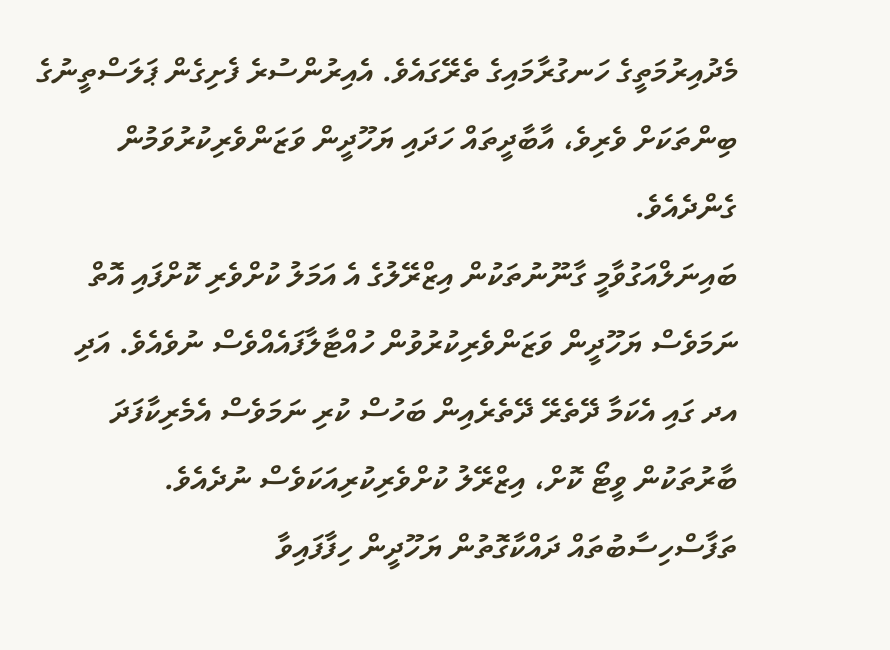މެދުއިރުމަތީގެ ހަނގުރާމައިގެ ތެރޭގައެވެ. އެއިރުންސުރެ ފެށިގެން ޕަލަސްތީނުގެ ބިންތަކަށް ވެރިވެ، އާބާދީތައް ހަދައި ޔަހޫދީން ވަޒަންވެރިކުރުވަމުން ގެންދެއެވެ.
ބައިނަލްއަގުވާމީ ގާނޫނުތަކުން އިޒްރޭލުގެ އެ އަމަލު ކުށްވެރި ކޮށްފައި އޮތް ނަމަވެސް ޔަހޫދީން ވަޒަންވެރިކުރުވުން ހުއްޓާލާފައެއްވެސް ނުވެއެވެ. އަދި އދ ގައި އެކަމާ ދޭތެރޭ ދޭތެރެއިން ބަހުސް ކުރި ނަމަވެސް އެމެރިކާފަދަ ބާރުތަކުން ވީޓޯ ކޮށް، އިޒްރޭލު ކުށްވެރިކުރިއަކަވެސް ނުދެއެވެ.
ތަފާސްހިސާބުތައް ދައްކާގޮތުން ޔަހޫދީން ހިފާފައިވާ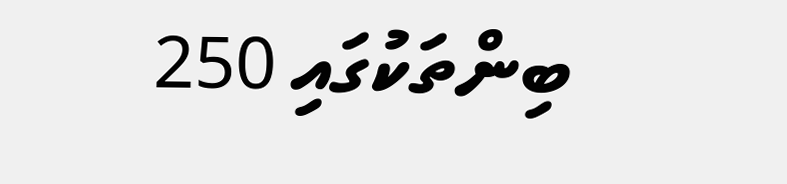ބިންތަކުގައި 250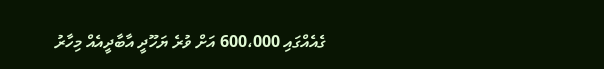ގެއެއްގައި 600،000 އަށް ވުރެ ޔަހޫދީ އާބާދީއެއް މިހާރު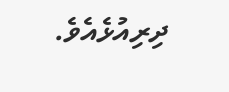ދިރިއުޅެއެވެ.